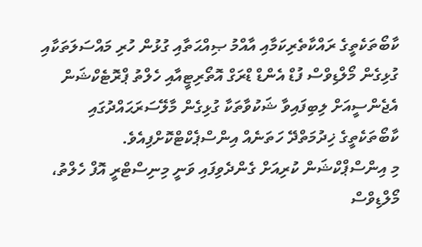ކާބޯތަކެތީގެ ރައްކާތެރިކަމާއި އާއްމު ޞިއްޙަތާއި ގުޅުން ހުރި މައްސަލަތަކާއި ގުޅިގެން މޯލްޑިވްސް ފުޑް އެންޑް ޑްރަގް އޮތޯރިޓީއާއި ހެލްތު ޕްރޮޓެކްޝަން އެޖެންސީއަށް ލިބިފައިވާ ޝަކުވާތަކާ ގުޅިގެން މާލޭސަރަޙައްދުގައި ކާބޯތަކެތީގެ ޚިދުމަތްދޭ ހަތަނެއް އިންސްޕެކްޓްކޮށްފިއެވެ.
މި އިންސްޕްކްޝަން ކުރިއަށް ގެންދެވިފައި ވަނީ މިނިސްޓްރީ އޮފް ހެލްތު، މޯލްޑިވްސް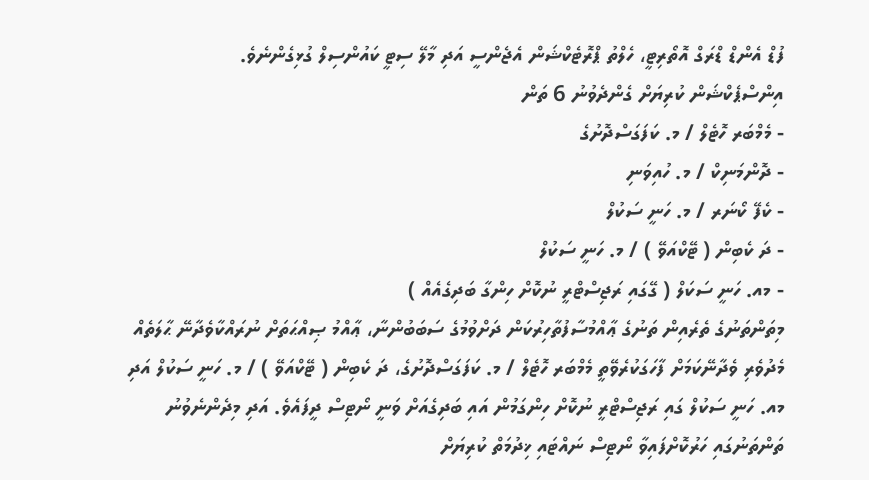ފުޑް އެންޑް ޑްރަގް އޮތޯރިޓީ، ހެލްތު ޕްރޮޓެކްޝަން އެޖެންސީ އަދި މާލޭ ސިޓީ ކައުންސިލް ގުޅިގެންނެވެ.
އިންސްޕެކްޝަން ކުރިޔަށް ގެންދެވުނު 6 ތަން
- މެމްބަރ ހޮޓެލް / މ. ކަފަގަސްދޮށުގެ
- ދޮންމަނިކް / މ. ހުއިވަނި
- ކެފޭ ކޯނަރ / މ. ހަނީ ސަކުލް
- ދަ ކެބިން ( ޓޭކްއަވޭ ) / މ. ހަނީ ސަކުލް
- މއ. ހަނީ ސަކަލް ( ގޭގައި ރަޖިސްޓްރީ ނުކޮށް ހިންގާ ބަދިގެއެއް )
މިތަންތަނުގެ ތެރެއިން ތަނުގެ ޢާއްމުސާފުތާހިރުކަން ދަށްވުމުގެ ސަބަބުންނާ، ޢާއްމު ޞިއްޙަތަށް ނުރައްކާވެދާނޭ ޙާލަތެއް މެދުވެރި ވެދާނޭކަމަށް ފާހަގަކުރެވޭތީ މެމްބަރ ހޮޓެލް / މ. ކަފަގަސްދޮށުގެ، ދަ ކެބިން ( ޓޭކްއަވޭ ) / މ. ހަނީ ސަކުލް އަދި މއ. ހަނީ ސަކުލް ގައި ރަޖިސްޓްރީ ނުކޮށް ހިންގަމުން އައި ބަދިގެއަށް ވަނީ ނޯޓިސް ދީފައެވެ. އަދި މިދެންނެވުނު ތަންތަނުގައި ހަރުކޮށްފައިވާ ނޯޓިސް ނައްޓައި ޚިދުމަތް ކުރިޔަށް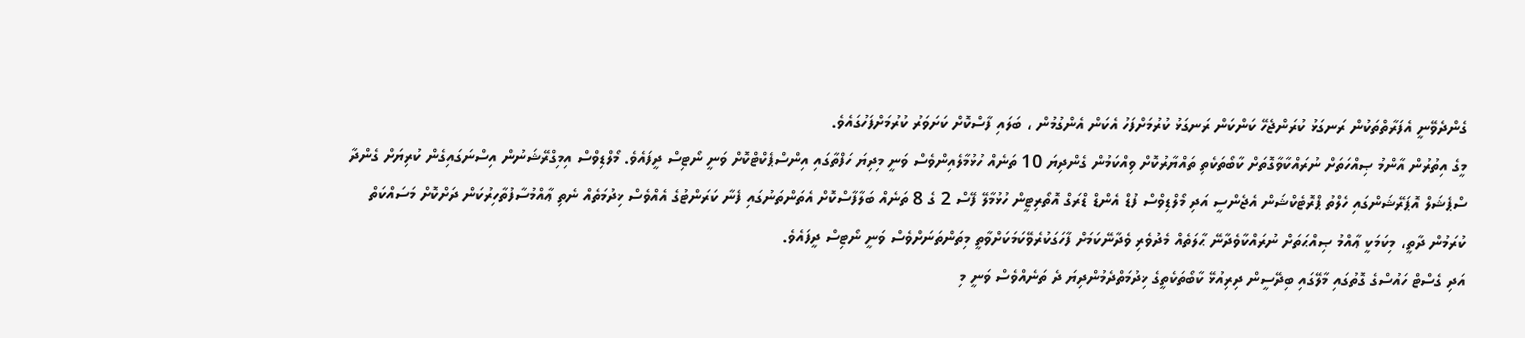ގެންދެވޭނީ އެފަރާތްތަކުން ރަނގަޅު ކުރަންޖެހޭ ކަންކަން ރަނގަޅު ކުރުމަށްފަހު އެކަން އެންގުމުން ، ބަލައި ފާސްކޮށް ކަށަވަރު ކުރުމަށްފަހުގައެވެ.
މީގެ އިތުރުން އާންމު ޞިއްހަތަށް ނުރައްކާވާގޮތަށް ކާބޯތަކެތި ތައްޔާރުކޮށް ވިއްކަމުން ގެންދިޔަ 10 ތަނެއް ހުޅުމާލެއިންވެސް ވަނީ މިދިޔަ ހަފްތާގައި އިންސްޕެކްޓްކޮށް ވަނީ ނޯޓިސް ދީފައެވެ. މޯލްޑިވްސް އިމިގްރޭޝަނުން އިސްނަގައިގެން ކުރިޔަށް ގެންދާ ސްޕެޝަލް އޮޕަރޭޝަންގައި ހެލްތު ޕްރޮޓެކްޝަން އެޖެންސީ އަދި މޯލްޑިވްސް ފުޑް އެންޑް ޑްރަގް އޮތޯރިޓީން ހުޅުމާލޭ ފޭސް 2 ގެ 8 ތަނެއް ބަލާފާސްކޮށް އެތަންތަނުގައި ފެނާ ކަރަންޓުގެ އެއްވެސް ޚިދުމަތެއް ނެތި ޢާއްމުސާފުތާހިރުކަން ދަށްކޮށް މަސައްކަތް ކުރަމުން ދާތީ، މިކަމަކީ ޢާއްމު ޞިއްޙަތަށް ނުރައްކާވެދާނޭ ޙާލަތެއް މެދުވެރި ވެދާނޭކަމަށް ފާހަގަކުރެވޭކަމަކަށްވާތީ މިތަންތަނަށްވެސް ވަނީ ނޯޓިސް ދީފައެވެ.
އަދި ގެސްޓް ހައުސްގެ ގޮތުގައި މާލޭގައި ބިދޭސީން ދިރިއުޅޭ ކާބޯތަކެތީގެ ޚިދުމަތްދެމުންދިޔަ ދެ ތަނެއްވެސް ވަނީ މި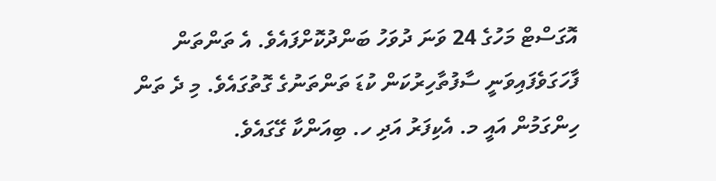އޮގަސްޓް މަހުގެ 24 ވަނަ ދުވަހު ބަންދުކޮށްފައެވެ. އެ ތަންތަން ފާހަގަވެފައިވަނީ ސާފުތާހިރުކަން ކުޑަ ތަންތަނުގެ ގޮތުގައެވެ. މި ދެ ތަން ހިންގަމުން އައީ މ. އެކިފަރު އަދި ހ. ބިއަންކާ ގޭގައެވެ.